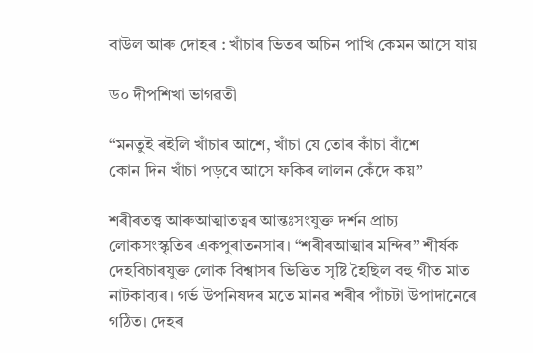বাউল‌ আৰু দোহৰ‌ : খাঁচাৰ ভিতৰ অচিন পাখি কেমন আসে যায়

ড০ দীপশিখা ভাগৱতী

“মনতুই ৰইলি খাঁচাৰ আশে, খাঁচা যে তোৰ কাঁচা বাঁশে
কোন দিন খাঁচা পড়বে আসে ফকিৰ লালন কেঁদে কয়”

শৰীৰতত্ত্ব আৰুআত্মাতত্বৰ আন্তঃসংযুক্ত দৰ্শন প্ৰাচ্য লোকসংস্কৃতিৰ একপুৰাতনসাৰ। “শৰীৰআত্মাৰ মন্দিৰ” শীৰ্ষক দেহবিচাৰযুক্ত লোক বিশ্বাসৰ ভিত্তিত সৃষ্টি হৈছিল বহু গীত মাত নাটকাব্যৰ। গৰ্ভ উপনিষদৰ মতে মানৱ শৰীৰ পাঁচটা উপাদানেৰে গঠিত। দেহৰ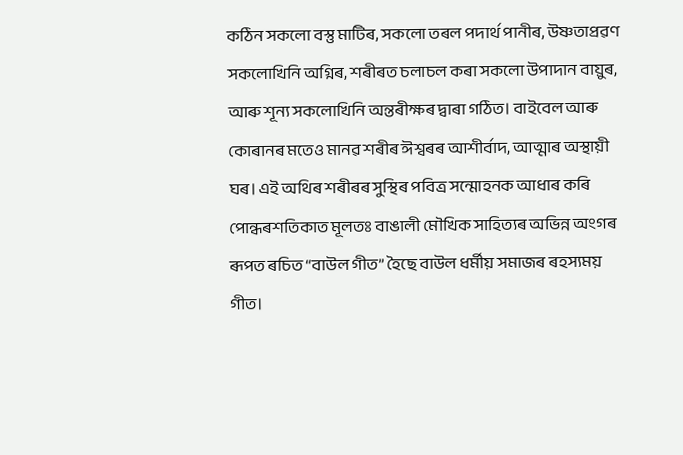কঠিন সকলো বস্তু মাটিৰ, সকলো তৰল পদাৰ্থ পানীৰ, উষ্ণতাপ্ৰৱণ সকলোখিনি অগ্নিৰ, শৰীৰত চলাচল কৰা সকলো উপাদান বায়ুৰ, আৰু শূন্য সকলোখিনি অন্তৰীক্ষৰ দ্বাৰা গঠিত। বাইবেল আৰু কোৰানৰ মতেও মানৱ শৰীৰ ঈশ্বৰৰ আশীৰ্বাদ, আত্মাৰ অস্থায়ী ঘৰ। এই অথিৰ শৰীৰৰ সুস্থিৰ পবিত্ৰ সন্মোহনক আধাৰ কৰি পোন্ধৰশতিকাত মূলতঃ বাঙালী মৌখিক সাহিত্যৰ অভিন্ন অংগৰ ৰূপত ৰচিত “বাউল গীত” হৈছে বাউল ধৰ্মীয় সমাজৰ ৰহস্যময় গীত।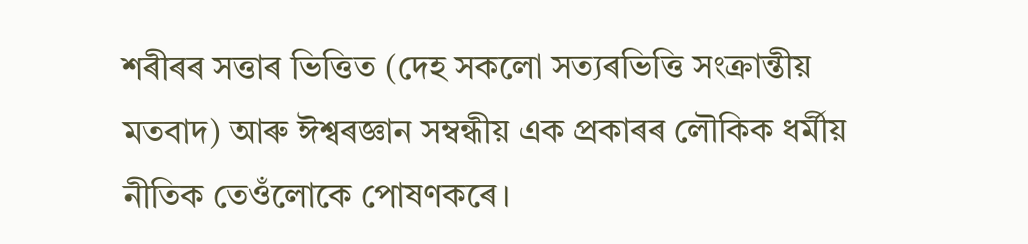শৰীৰৰ সত্তাৰ ভিত্তিত (দেহ সকলো সত্যৰভিত্তি সংক্ৰান্তীয় মতবাদ) আৰু ঈশ্বৰজ্ঞান সম্বন্ধীয় এক প্ৰকাৰৰ লৌকিক ধৰ্মীয় নীতিক তেওঁলোকে পোষণকৰে।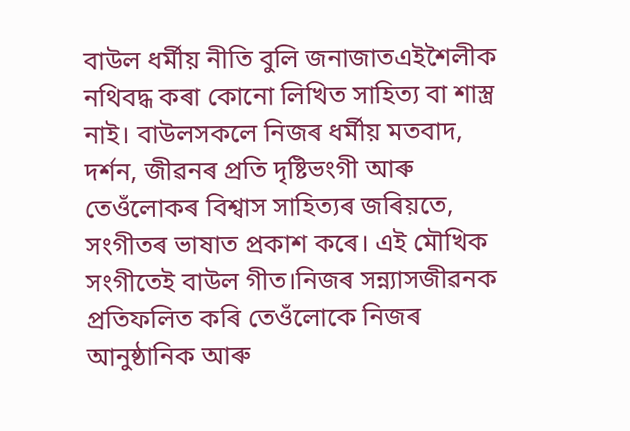বাউল ধৰ্মীয় নীতি বুলি জনাজাতএইশৈলীক নথিবদ্ধ কৰা কোনো লিখিত সাহিত্য বা শাস্ত্ৰ নাই। বাউলসকলে নিজৰ ধৰ্মীয় মতবাদ, দৰ্শন, জীৱনৰ প্ৰতি দৃষ্টিভংগী আৰু তেওঁলোকৰ বিশ্বাস সাহিত্যৰ জৰিয়তে, সংগীতৰ ভাষাত প্ৰকাশ কৰে। এই মৌখিক সংগীতেই বাউল গীত।নিজৰ সন্ন্যাসজীৱনক প্ৰতিফলিত কৰি তেওঁলোকে নিজৰ আনুষ্ঠানিক আৰু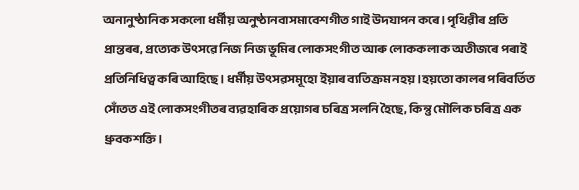অনানুষ্ঠানিক সকলো ধৰ্মীয় অনুষ্ঠানবাসমাবেশগীত গাই উদযাপন কৰে। পৃথিৱীৰ প্ৰতি প্ৰান্তৰৰ, প্ৰত্যেক উৎসৱে নিজ নিজ ভূমিৰ লোকসংগীত আৰু লোককলাক অতীজৰে পৰাই প্ৰতিনিধিত্ব কৰি আহিছে। ধৰ্মীয় উৎসৱসমূহো ইয়াৰ ব্যতিক্ৰম নহয়।হয়তো কালৰ পৰিবৰ্তিত সোঁতত এই লোকসংগীতৰ ব্যৱহাৰিক প্ৰয়োগৰ চৰিত্ৰ সলনি হৈছে, কিন্তু মৌলিক চৰিত্ৰ এক ধ্ৰুবকশক্তি।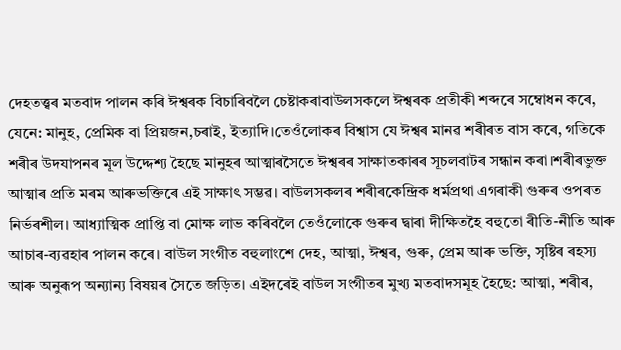দেহতত্ত্বৰ মতবাদ পালন কৰি ঈশ্বৰক বিচাৰিবলৈ চেষ্টাকৰাবাউলসকলে ঈশ্বৰক প্ৰতীকী শব্দৰে সম্বোধন কৰে, যেনে: মানুহ, প্ৰেমিক বা প্ৰিয়জন,চৰাই, ইত্যাদি।তেওঁলোকৰ বিশ্বাস যে ঈশ্বৰ মানৱ শৰীৰত বাস কৰে, গতিকে শৰীৰ উদযাপনৰ মূল উদ্দেশ্য হৈছে মানুহৰ আত্মাৰসৈতে ঈশ্বৰৰ সাক্ষাতকাৰৰ সূচলবাটৰ সন্ধান কৰা।শৰীৰভুক্ত আত্মাৰ প্ৰতি মৰম আৰুভক্তিৰে এই সাক্ষাৎ সম্ভৱ। বাউলসকলৰ শৰীৰকেন্দ্ৰিক ধৰ্মপ্ৰথা এগৰাকী গুৰুৰ ওপৰত নিৰ্ভৰশীল। আধ্যাত্মিক প্ৰাপ্তি বা মোক্ষ লাভ কৰিবলৈ তেওঁলোকে গুৰুৰ দ্বাৰা দীক্ষিতহৈ বহুতো ৰীতি-নীতি আৰু আচাৰ-ব্যৱহাৰ পালন কৰে। বাউল সংগীত বহুলাংশে দেহ, আত্মা, ঈশ্বৰ, গুৰু, প্ৰেম আৰু ভক্তি, সৃষ্টিৰ ৰহস্য আৰু অনুৰূপ অন্যান্য বিষয়ৰ সৈতে জড়িত। এইদৰেই বাউল সংগীতৰ মুখ্য মতবাদসমূহ হৈছে: আত্মা, শৰীৰ,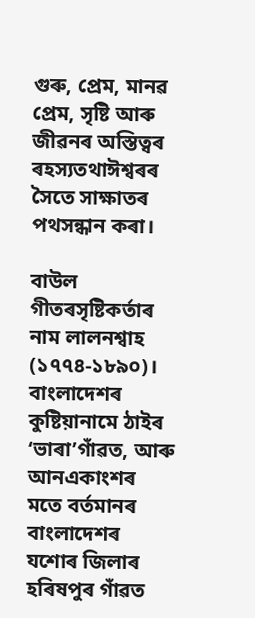গুৰু, প্ৰেম, মানৱ প্ৰেম, সৃষ্টি আৰু জীৱনৰ অস্তিত্বৰ ৰহস্যতথাঈশ্বৰৰ সৈতে সাক্ষাতৰ পথসন্ধান কৰা।

বাউল গীতৰসৃষ্টিকৰ্তাৰ নাম লালনশ্বাহ (১৭৭৪-১৮৯০)। বাংলাদেশৰ কুষ্টিয়ানামে ঠাইৰ ‘ভাৰা’গাঁৱত, আৰু আনএকাংশৰ মতে বৰ্তমানৰ বাংলাদেশৰ যশোৰ জিলাৰ হৰিষপুৰ গাঁৱত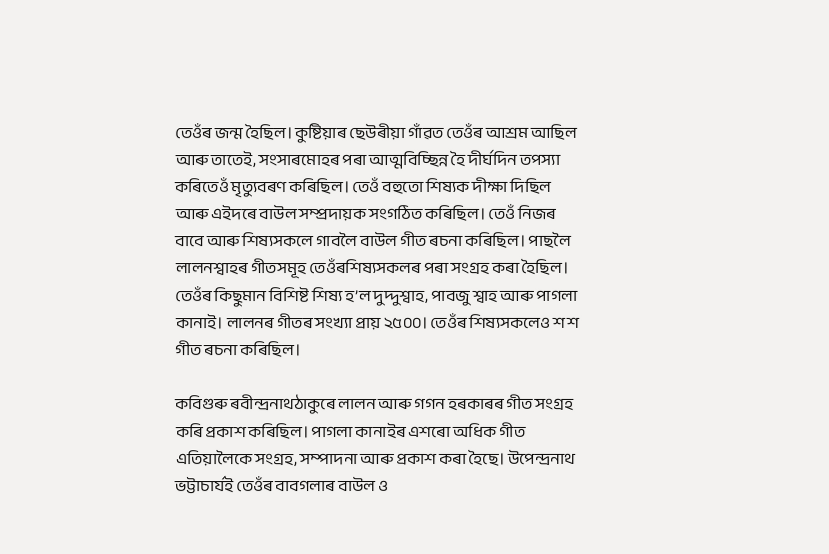তেওঁৰ জন্ম হৈছিল। কুষ্টিয়াৰ ছেউৰীয়া গাঁৱত তেওঁৰ আশ্ৰম আছিল আৰু তাতেই, সংসাৰমোহৰ পৰা আত্মবিচ্ছিন্ন হৈ দীৰ্ঘদিন তপস্যা কৰিতেওঁ মৃত্যুবৰণ কৰিছিল। তেওঁ বহুতো শিষ্যক দীক্ষা দিছিল আৰু এইদৰে বাউল সম্প্ৰদায়ক সংগঠিত কৰিছিল। তেওঁ নিজৰ বাবে আৰু শিষ্যসকলে গাবলৈ বাউল গীত ৰচনা কৰিছিল। পাছলৈ লালনশ্বাহৰ গীতসমূহ তেওঁৰশিষ্যসকলৰ পৰা সংগ্ৰহ কৰা হৈছিল। তেওঁৰ কিছুমান বিশিষ্ট শিষ্য হ’ল দুদ্দুশ্বাহ, পাবজু শ্বাহ আৰু পাগলা কানাই। লালনৰ গীতৰ সংখ্যা প্ৰায় ২৫০০। তেওঁৰ শিষ্যসকলেও শ শ গীত ৰচনা কৰিছিল।

কবিগুৰু ৰবীন্দ্ৰনাথঠাকুৰে লালন আৰু গগন হৰকাৰৰ গীত সংগ্ৰহ কৰি প্ৰকাশ কৰিছিল। পাগলা কানাইৰ এশৰো অধিক গীত এতিয়ালৈকে সংগ্ৰহ, সম্পাদনা আৰু প্ৰকাশ কৰা হৈছে। উপেন্দ্ৰনাথ ভট্টাচাৰ্যই তেওঁৰ বাবগলাৰ বাউল ও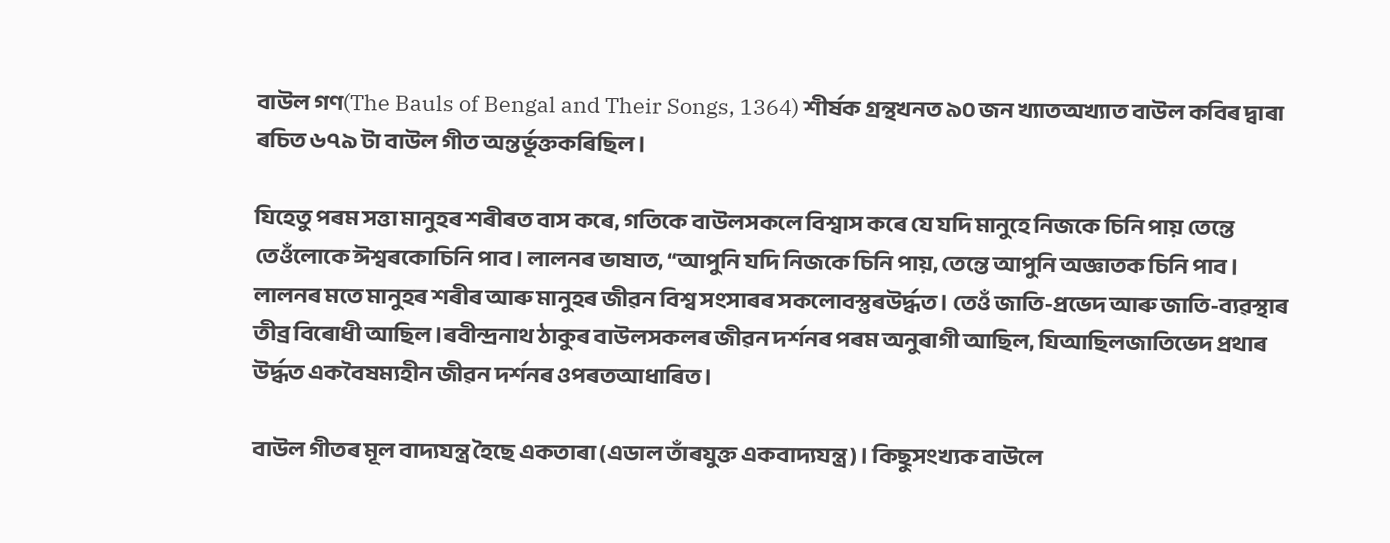বাউল গণ(The Bauls of Bengal and Their Songs, 1364) শীৰ্ষক গ্ৰন্থখনত ৯০ জন খ্যাতঅখ্যাত বাউল কবিৰ দ্বাৰা ৰচিত ৬৭৯ টা বাউল গীত অন্তৰ্ভূক্তকৰিছিল।

যিহেতু পৰম সত্তা মানুহৰ শৰীৰত বাস কৰে, গতিকে বাউলসকলে বিশ্বাস কৰে যে যদি মানুহে নিজকে চিনি পায় তেন্তে তেওঁলোকে ঈশ্বৰকোচিনি পাব। লালনৰ ভাষাত, “আপুনি যদি নিজকে চিনি পায়, তেন্তে আপুনি অজ্ঞাতক চিনি পাব। লালনৰ মতে মানুহৰ শৰীৰ আৰু মানুহৰ জীৱন বিশ্ব সংসাৰৰ সকলোবস্তুৰউৰ্দ্ধত। তেওঁ জাতি-প্ৰভেদ আৰু জাতি-ব্যৱস্থাৰ তীব্ৰ বিৰোধী আছিল।ৰবীন্দ্ৰনাথ ঠাকুৰ বাউলসকলৰ জীৱন দৰ্শনৰ পৰম অনুৰাগী আছিল, যিআছিলজাতিভেদ প্ৰথাৰ উৰ্দ্ধত একবৈষম্যহীন জীৱন দৰ্শনৰ ওপৰতআধাৰিত।

বাউল গীতৰ মূল বাদ্যযন্ত্ৰ হৈছে একতাৰা (এডাল তাঁৰযুক্ত একবাদ্যযন্ত্ৰ)। কিছুসংখ্যক বাউলে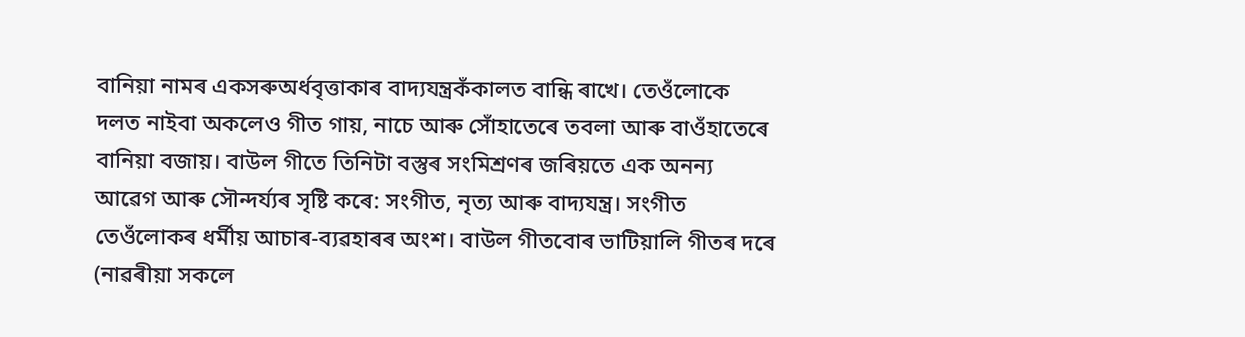বানিয়া নামৰ একসৰুঅৰ্ধবৃত্তাকাৰ বাদ্যযন্ত্ৰকঁকালত বান্ধি ৰাখে। তেওঁলোকে দলত নাইবা অকলেও গীত গায়, নাচে আৰু সোঁহাতেৰে তবলা আৰু বাওঁহাতেৰে বানিয়া বজায়। বাউল গীতে তিনিটা বস্তুৰ সংমিশ্ৰণৰ জৰিয়তে এক অনন্য আৱেগ আৰু সৌন্দৰ্য্যৰ সৃষ্টি কৰে: সংগীত, নৃত্য আৰু বাদ্যযন্ত্ৰ। সংগীত তেওঁলোকৰ ধৰ্মীয় আচাৰ-ব্যৱহাৰৰ অংশ। বাউল গীতবোৰ ভাটিয়ালি গীতৰ দৰে (নাৱৰীয়া সকলে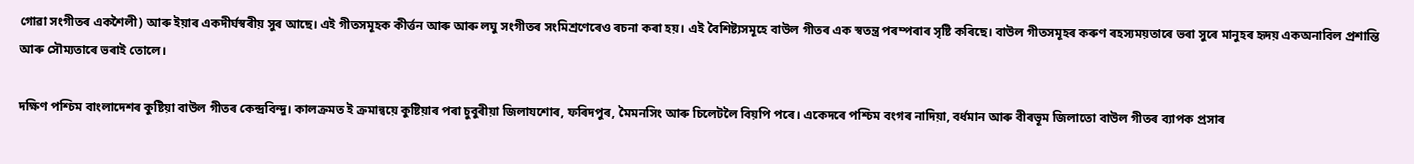গোৱা সংগীতৰ একশৈলী) আৰু ইয়াৰ একদীৰ্ঘস্বৰীয় সুৰ আছে। এই গীতসমূহক কীৰ্ত্তন আৰু আৰু লঘু সংগীতৰ সংমিশ্ৰণেৰেও ৰচনা কৰা হয়। এই বৈশিষ্ট্যসমূহে বাউল গীতৰ এক স্বতন্ত্ৰ পৰম্পৰাৰ সৃষ্টি কৰিছে। বাউল গীতসমূহৰ কৰুণ ৰহস্যময়তাৰে ভৰা সুৰে মানুহৰ হৃদয় একঅনাবিল প্ৰশান্তি আৰু সৌম্যতাৰে ভৰাই তোলে।

দক্ষিণ পশ্চিম বাংলাদেশৰ কুষ্টিয়া বাউল গীতৰ কেন্দ্ৰবিন্দু। কালক্ৰমত ই ক্ৰমান্বয়ে কুষ্টিয়াৰ পৰা চুবুৰীয়া জিলাযশোৰ, ফৰিদপুৰ, মৈমনসিং আৰু চিলেটলৈ বিয়পি পৰে। একেদৰে পশ্চিম বংগৰ নাদিয়া, বৰ্ধমান আৰু বীৰভূম জিলাতো বাউল গীতৰ ব্যাপক প্ৰসাৰ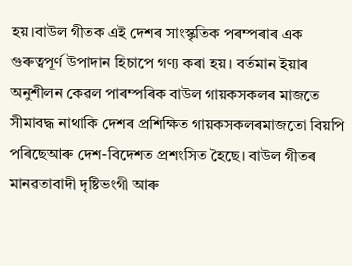হয়।বাউল গীতক এই দেশৰ সাংস্কৃতিক পৰম্পৰাৰ এক গুৰুত্বপূৰ্ণ উপাদান হিচাপে গণ্য কৰা হয়। বৰ্তমান ইয়াৰ অনুশীলন কেৱল পাৰম্পৰিক বাউল গায়কসকলৰ মাজতে সীমাবদ্ধ নাথাকি দেশৰ প্ৰশিক্ষিত গায়কসকলৰমাজতো বিয়পি পৰিছেআৰু দেশ-বিদেশত প্ৰশংসিত হৈছে। বাউল গীতৰ মানৱতাবাদী দৃষ্টিভংগী আৰু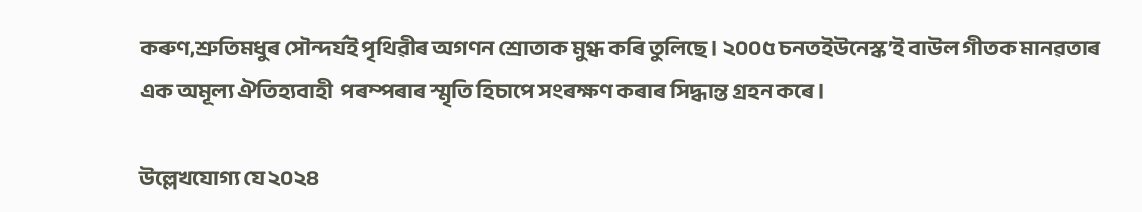কৰুণ,শ্ৰুতিমধুৰ সৌন্দৰ্যই পৃথিৱীৰ অগণন শ্ৰোতাক মুগ্ধ কৰি তুলিছে। ২০০৫ চনতইউনেস্ক’ই বাউল গীতক মানৱতাৰ এক অমূল্য ঐতিহ্যবাহী  পৰম্পৰাৰ স্মৃতি হিচাপে সংৰক্ষণ কৰাৰ সিদ্ধান্ত গ্ৰহন কৰে।

উল্লেখযোগ্য যে ২০২৪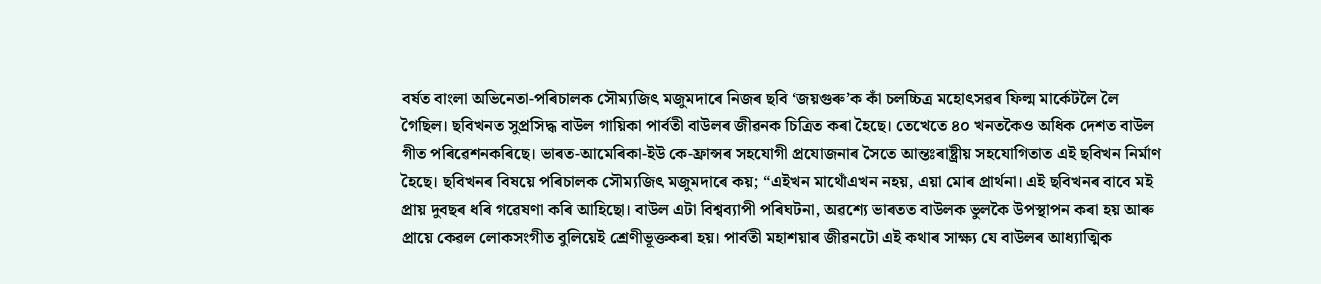বৰ্ষত বাংলা অভিনেতা-পৰিচালক সৌম্যজিৎ মজুমদাৰে নিজৰ ছবি ‘জয়গুৰু’ক কাঁ চলচ্চিত্ৰ মহোৎসৱৰ‌ ফিল্ম মাৰ্কেটলৈ লৈ গৈছিল। ছবিখনত সুপ্ৰসিদ্ধ বাউল গায়িকা পাৰ্বতী বাউলৰ জীৱনক চিত্ৰিত কৰা হৈছে। তেখেতে ৪০ খনতকৈও অধিক দেশত বাউল গীত পৰিৱেশনকৰিছে। ভাৰত-আমেৰিকা-ইউ কে-ফ্ৰান্সৰ সহযোগী প্ৰযোজনাৰ সৈতে আন্তঃৰাষ্ট্ৰীয় সহযোগিতাত এই ছবিখন নিৰ্মাণ হৈছে। ছবিখনৰ বিষয়ে পৰিচালক সৌম্যজিৎ মজুমদাৰে কয়; “এইখন মাথোঁএখন নহয়, এয়া মোৰ প্ৰাৰ্থনা। এই ছবিখনৰ বাবে মই প্ৰায় দুবছৰ ধৰি গৱেষণা কৰি আহিছো। বাউল এটা বিশ্বব্যাপী পৰিঘটনা, অৱশ্যে ভাৰতত বাউলক ভুলকৈ উপস্থাপন কৰা হয় আৰু প্ৰায়ে কেৱল লোকসংগীত বুলিয়েই শ্ৰেণীভূক্তকৰা হয়। পাৰ্বতী মহাশয়াৰ জীৱনটো এই কথাৰ সাক্ষ্য যে বাউলৰ আধ্যাত্মিক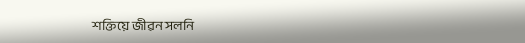শক্তিয়ে জীৱন সলনি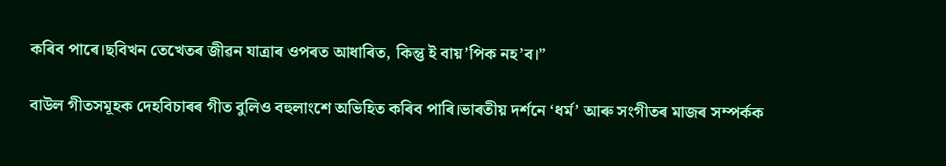কৰিব পাৰে।ছবিখন তেখেতৰ জীৱন যাত্ৰাৰ ওপৰত আধাৰিত, কিন্তু ই বায়’পিক নহ’ব।”

বাউল গীতসমূহক দেহবিচাৰৰ গীত বুলিও বহুলাংশে অভিহিত কৰিব পাৰি।ভাৰতীয় দৰ্শনে ‘ধৰ্ম’ আৰু সংগীতৰ মাজৰ সম্পৰ্কক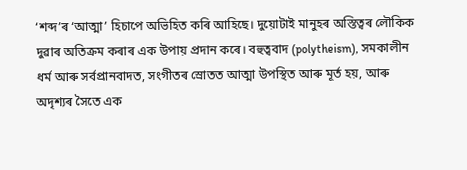‘শব্দ’ৰ ‘আত্মা’ হিচাপে অভিহিত কৰি আহিছে। দুয়োটাই মানুহৰ অস্তিত্বৰ লৌকিক দুৱাৰ অতিক্ৰম কৰাৰ এক উপায় প্ৰদান কৰে। বহুত্ববাদ (polytheism), সমকালীন ধৰ্ম আৰু সৰ্বপ্ৰানবাদত, সংগীতৰ স্ৰোতত আত্মা উপস্থিত আৰু মূৰ্ত হয়, আৰু অদৃশ্যৰ সৈতে এক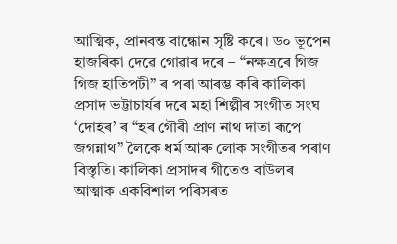আত্মিক, প্ৰানবন্ত বান্ধোন সৃষ্টি কৰে। ড০ ভূপেন হাজৰিকা দেৱে গোৱাৰ দৰে – “নক্ষত্ৰৰে গিজ গিজ হাতিপটী” ৰ পৰা আৰম্ভ কৰি কালিকা প্ৰসাদ ভট্টাচাৰ্যৰ দৰে মহা শিল্পীৰ সংগীত সংঘ ‘দোহৰ’ ৰ “হৰ গৌৰী প্ৰাণ নাথ দাতা ৰূপে জগন্নাথ” লৈকে ধৰ্ম আৰু লোক সংগীতৰ পৰাণ বিস্তৃতি। কালিকা প্ৰসাদৰ গীতেও বাউলৰ আত্মাক একবিশাল পৰিসৰত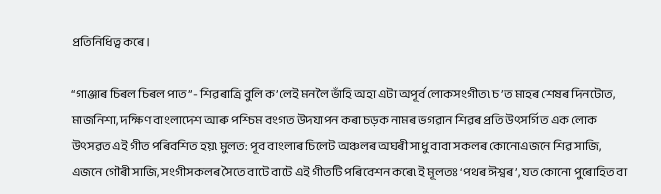প্ৰতিনিধিত্ব কৰে।

“গাঞ্জাৰ চিৰল চিৰল পাত”- শিৱৰাত্ৰি বুলি ক’লেই মনলৈ ভাঁহি অহা এটা অপূৰ্ব লোকসংগীত৷ চ’ত মাহৰ শেষৰ দিনটোত, মাজনিশা, দক্ষিণ বাংলাদেশ আৰু পশ্চিম বংগত উদযাপন কৰা চড়ক নামৰ ভগৱান শিৱৰ প্ৰতি উৎসৰ্গিত এক লোক উৎসৱত এই গীত পৰিবশিত হয়৷ মুলত: পূব বাংলাৰ চিলেট অঞ্চলৰ অঘৰী সাধু বাবা সকলৰ কোনোএজনে শিৱ সাজি, এজনে গৌৰী সাজি, সংগীসকলৰ সৈতে বাটে বাটে এই গীতটি পৰিবেশন কৰে৷ ই মূলতঃ ‘পথৰ ঈশ্বৰ’, যত কোনো পুৰোহিত বা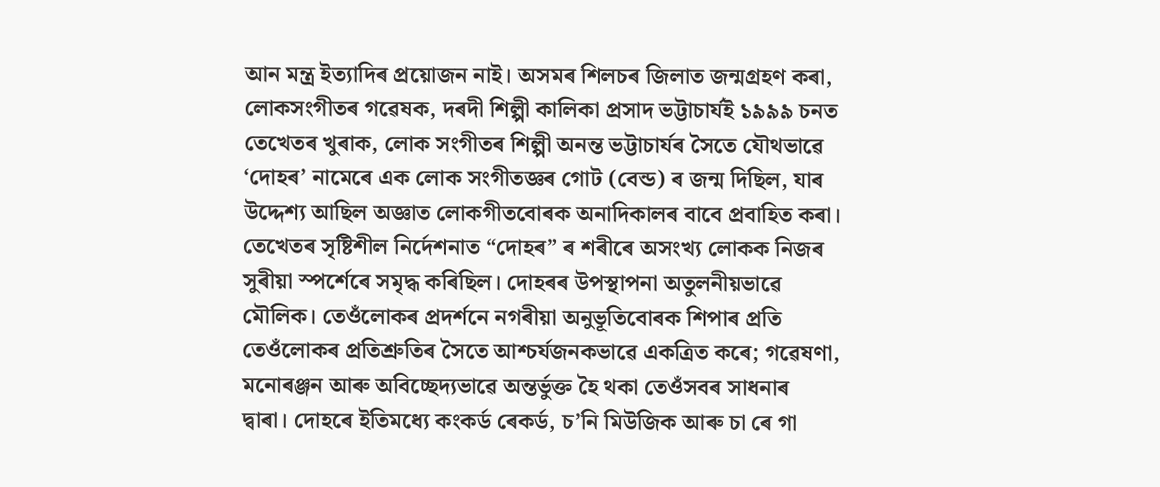আন মন্ত্ৰ ইত্যাদিৰ প্ৰয়োজন নাই। অসমৰ শিলচৰ জিলাত জন্মগ্ৰহণ কৰা, লোকসংগীতৰ গৱেষক, দৰদী শিল্পী কালিকা প্ৰসাদ ভট্টাচাৰ্য‌ই ১৯৯৯ চনত তেখেতৰ খুৰাক, লোক সংগীতৰ শিল্পী অনন্ত ভট্টাচাৰ্যৰ সৈতে যৌথভাৱে ‘দোহৰ’ নামেৰে এক লোক সংগীতজ্ঞৰ গোট (বেন্ড) ৰ জন্ম দিছিল, যাৰ উদ্দেশ্য আছিল অজ্ঞাত লোকগীতবোৰক অনাদিকালৰ বাবে প্ৰবাহিত কৰা। তেখেতৰ সৃষ্টিশীল নিৰ্দেশনাত “দোহৰ” ৰ শৰীৰে অসংখ্য লোকক নিজৰ সুৰীয়া স্পৰ্শেৰে সমৃদ্ধ কৰিছিল। দোহৰৰ উপস্থাপনা অতুলনীয়ভাৱে মৌলিক। তেওঁলোকৰ প্ৰদৰ্শনে নগৰীয়া অনুভূতিবোৰক শিপাৰ প্ৰতি তেওঁলোকৰ প্ৰতিশ্ৰুতিৰ সৈতে আশ্চৰ্যজনকভাৱে একত্ৰিত কৰে; গৱেষণা, মনোৰঞ্জন আৰু অবিচ্ছেদ্যভাৱে অন্তৰ্ভুক্ত হৈ থকা তেওঁসবৰ সাধনাৰ দ্বাৰা। দোহৰে ইতিমধ্যে কংকৰ্ড ৰেকৰ্ড, চ’নি মিউজিক আৰু চা ৰে গা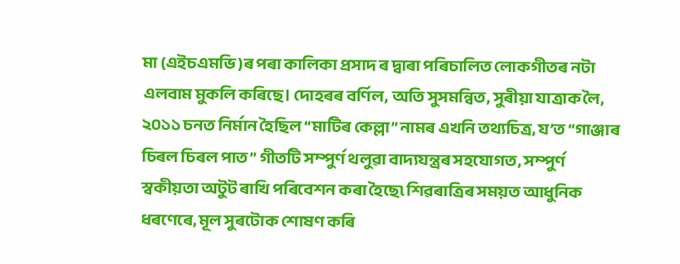মা (এইচএমভি)ৰ পৰা কালিকা প্ৰসাদ ৰ দ্বাৰা পৰিচালিত লোকগীতৰ নটা এলবাম মুকলি কৰিছে। দোহৰৰ বৰ্ণিল, অতি সুসমন্বিত, সুৰীয়া যাত্ৰাক লৈ, ২০১১ চনত নিৰ্মান হৈছিল “মাটিৰ কেল্লা” নামৰ এখনি তথ্যচিত্ৰ, য’ত “গাঞ্জাৰ চিৰল চিৰল পাত” গীতটি সম্পুৰ্ণ থলুৱা বাদ্যযন্ত্ৰৰ সহযোগত, সম্পুৰ্ণ স্বকীয়তা অটুট ৰাখি পৰিবেশন কৰা হৈছে৷ শিৱৰাত্ৰিৰ সময়ত আধুনিক ধৰণেৰে, মূল সুৰটোক শোষণ কৰি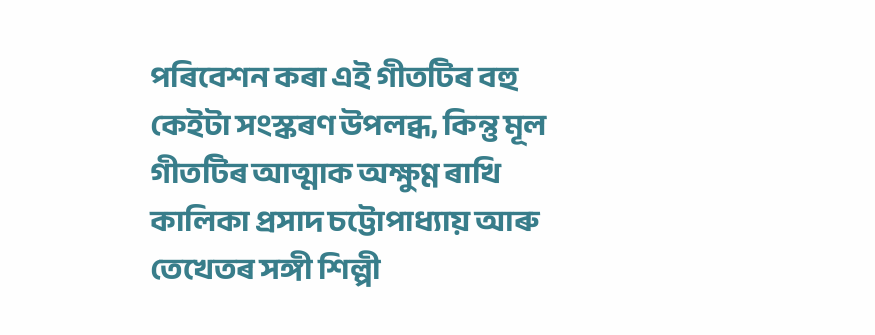পৰিবেশন কৰা এই গীতটিৰ বহু কেইটা সংস্কৰণ উপলব্ধ, কিন্তু মূল গীতটিৰ আত্মাক অক্ষুণ্ণ ৰাখি কালিকা প্ৰসাদ চট্টোপাধ্যায় আৰু তেখেতৰ সঙ্গী শিল্পী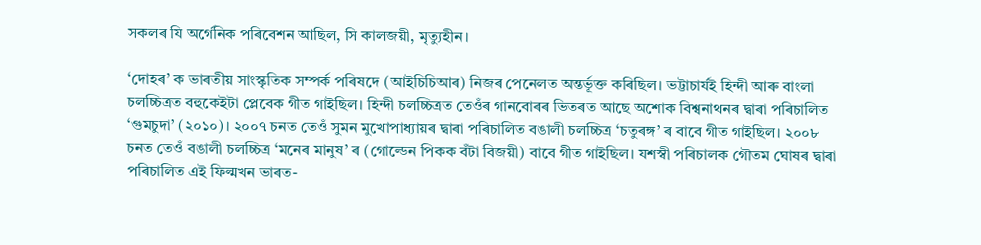সকলৰ যি অৰ্গেনিক পৰিবেশন আছিল, সি কালজয়ী, মৃত্যুহীন।

‘দোহৰ’ ক ভাৰতীয় সাংস্কৃতিক সম্পৰ্ক পৰিষদে (আইচিচিআৰ) নিজৰ পেনেলত অন্তৰ্ভূক্ত কৰিছিল। ভট্টাচাৰ্যই হিন্দী আৰু বাংলা চলচ্চিত্ৰত বহুকেইটা প্লেবেক গীত গাইছিল। হিন্দী চলচ্চিত্ৰত তেওঁৰ গানবোৰৰ ভিতৰত আছে অশোক বিশ্বনাথনৰ দ্বাৰা পৰিচালিত ‘গুমচুদা’ (২০১০)। ২০০৭ চনত তেওঁ সুমন মুখোপাধ্যায়ৰ দ্বাৰা পৰিচালিত বঙালী চলচ্চিত্ৰ ‘চতুৰঙ্গ’ ৰ বাবে গীত গাইছিল। ২০০৮ চনত তেওঁ বঙালী চলচ্চিত্ৰ ‘মনেৰ মানুষ’ ৰ (গোল্ডেন পিকক বঁটা বিজয়ী) বাবে গীত গাইছিল। যশস্বী পৰিচালক গৌতম ঘোষৰ দ্বাৰা পৰিচালিত এই ফিল্মখন ভাৰত-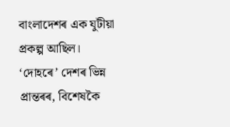বাংলাদেশৰ এক যুটীয়া প্ৰকল্প আছিল। ‘দোহৰে’ দেশৰ ভিন্ন প্ৰান্তৰৰ, বিশেষকৈ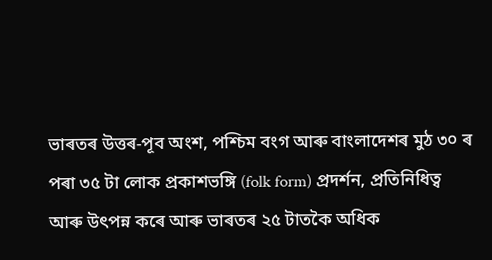ভাৰতৰ উত্তৰ-পূব অংশ, পশ্চিম বংগ আৰু বাংলাদেশৰ মুঠ ৩০ ৰ পৰা ৩৫ টা লোক প্ৰকাশভঙ্গি (folk form) প্ৰদৰ্শন, প্ৰতিনিধিত্ব আৰু উৎপন্ন কৰে আৰু ভাৰতৰ ২৫ টাতকৈ অধিক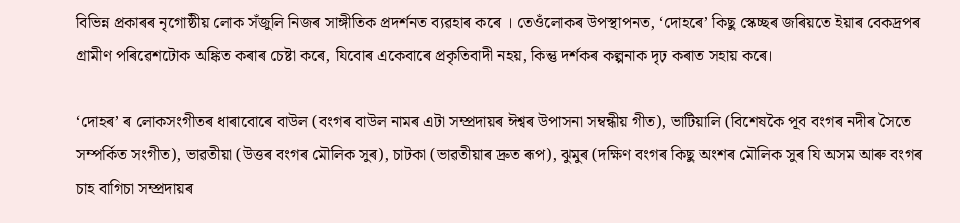বিভিন্ন প্ৰকাৰৰ নৃগোষ্ঠীয় লোক সঁজুলি নিজৰ সাঙ্গীতিক প্ৰদৰ্শনত ব্যৱহাৰ কৰে । তেওঁলোকৰ উপস্থাপনত, ‘দোহৰে’ কিছু স্কেচ্ছৰ জৰিয়তে ইয়াৰ বেকদ্ৰপৰ গ্ৰামীণ পৰিৱেশটোক অঙ্কিত কৰাৰ চেষ্টা কৰে, যিবোৰ একেবাৰে প্ৰকৃতিবাদী নহয়, কিন্তু দৰ্শকৰ কল্পনাক দৃঢ় কৰাত সহায় কৰে।

‘দোহৰ’ ৰ লোকসংগীতৰ ধাৰাবোৰে বাউল (বংগৰ বাউল নামৰ এটা সম্প্ৰদায়ৰ ঈশ্বৰ উপাসনা সম্বন্ধীয় গীত), ভাটিয়ালি (বিশেষকৈ পূব বংগৰ নদীৰ সৈতে সম্পৰ্কিত সংগীত), ভাৱতীয়া (উত্তৰ বংগৰ মৌলিক সুৰ), চাটকা (ভাৱতীয়াৰ দ্ৰুত ৰূপ), ঝুমুৰ (দক্ষিণ বংগৰ কিছু অংশৰ মৌলিক সুৰ যি অসম আৰু বংগৰ চাহ বাগিচা সম্প্ৰদায়ৰ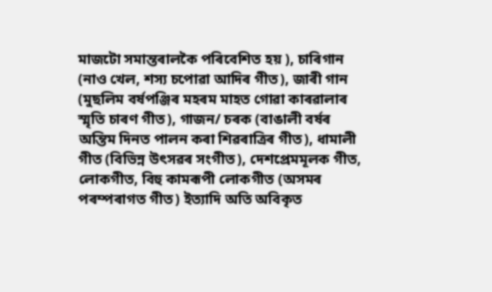মাজটো সমান্তৰালকৈ পৰিবেশিত হয় ), চাৰিগান (নাও খেল, শস্য চপোৱা আদিৰ গীত), জাৰী গান (মুছলিম বৰ্ষপঞ্জিৰ মহৰম মাহত গোৱা কাৰৱালাৰ স্মৃতি চাৰণ গীত), গাজন/ চৰক (বাঙালী বৰ্ষৰ অন্তিম দিনত পালন কৰা শিৱৰাত্রিৰ গীত), ধামালী গীত (বিভিন্ন উৎসৱৰ সংগীত), দেশপ্ৰেমমূলক গীত, লোকগীত, বিহু কামৰূপী লোকগীত (অসমৰ পৰম্পৰাগত গীত) ইত্যাদি অতি অবিকৃত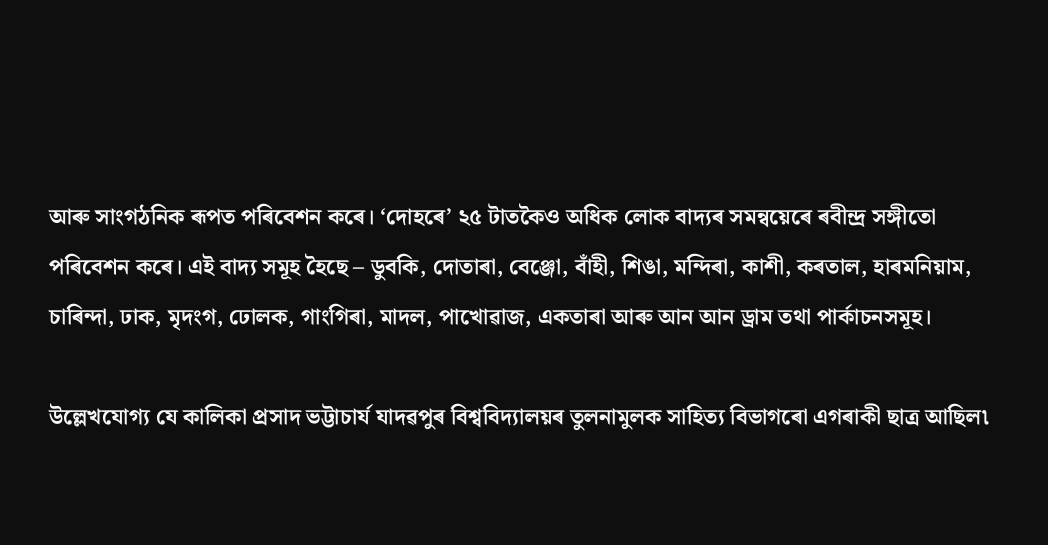আৰু সাংগঠনিক ৰূপত পৰিবেশন কৰে। ‘দোহৰে’ ২৫ টাতকৈও অধিক লোক বাদ্যৰ সমন্বয়েৰে ৰবীন্দ্ৰ সঙ্গীতো পৰিবেশন কৰে। এই বাদ্য সমূহ হৈছে – ডুবকি, দোতাৰা, বেঞ্জো, বাঁহী, শিঙা, মন্দিৰা, কাশী, কৰতাল, হাৰমনিয়াম, চাৰিন্দা, ঢাক, মৃদংগ, ঢোলক, গাংগিৰা, মাদল, পাখোৱাজ, একতাৰা আৰু আন আন ড্ৰাম তথা পাৰ্কাচনসমূহ।

উল্লেখযোগ্য যে কালিকা প্ৰসাদ ভট্টাচাৰ্য যাদৱপুৰ বিশ্ববিদ্যালয়ৰ তুলনামুলক সাহিত্য বিভাগৰো এগৰাকী ছাত্ৰ আছিল৷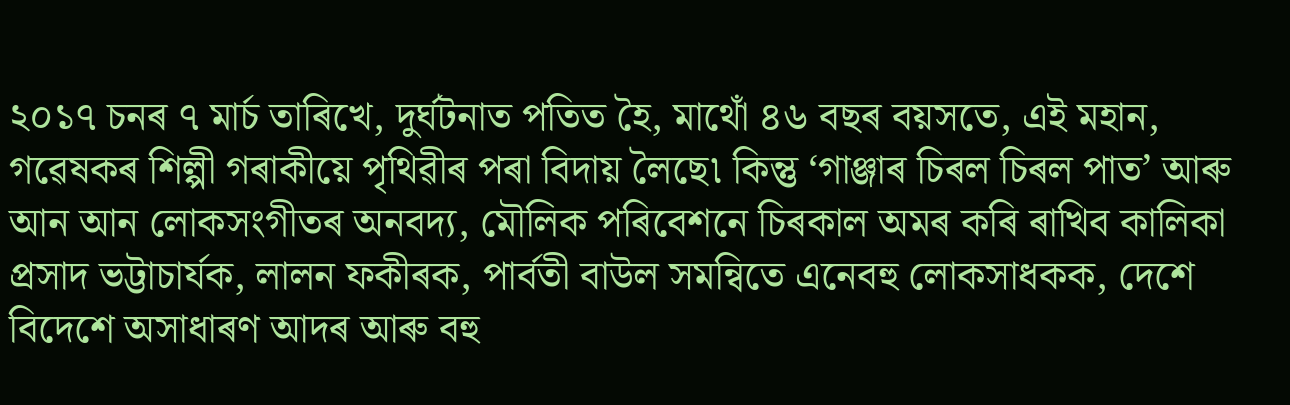২০১৭ চনৰ ৭ মাৰ্চ তাৰিখে, দুৰ্ঘটনাত পতিত হৈ, মাথোঁ ৪৬ বছৰ বয়সতে, এই মহান, গৱেষকৰ শিল্পী গৰাকীয়ে পৃথিৱীৰ পৰা বিদায় লৈছে৷ কিন্তু ‘গাঞ্জাৰ চিৰল চিৰল পাত’ আৰু আন আন লোকসংগীতৰ অনবদ্য, মৌলিক পৰিবেশনে চিৰকাল অমৰ কৰি ৰাখিব কালিকা প্ৰসাদ ভট্টাচাৰ্যক, লালন ফকীৰক, পাৰ্বতী বাউল সমন্বিতে এনেবহু লোকসাধকক, দেশে বিদেশে অসাধাৰণ আদৰ আৰু বহু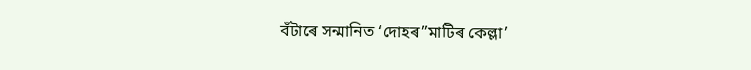বঁটাৰে সন্মানিত ‘দোহৰ”মাটিৰ কেল্লা’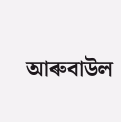আৰুবাউল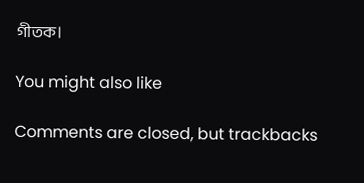গীতক।

You might also like

Comments are closed, but trackbacks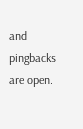and pingbacks are open.